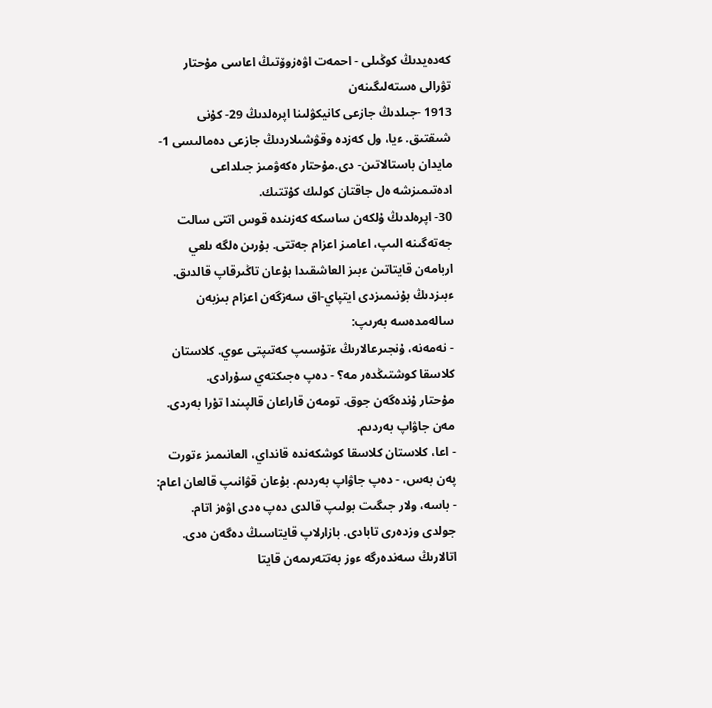كەدەيدىڭ كوڭىلى - احمەت اۋەزوۆتىڭ اعاسى مۇحتار تۋرالى ەستەلىگىنەن
1913 -جىلدىڭ جازعى كانيكۋلىنا اپرەلدىڭ 29- كۇنى شىقتىق. ءيا، ول كەزدە وقۋشىلاردىڭ جازعى دەمالىسى 1- مايدان باستالاتىن- دى.مۇحتار ەكەۋمىز جىلداعى ادەتىمىزشە ەل جاقتان كولىك كۇتتىك.
30- اپرەلدىڭ ۇلكەن ساسكە كەزىندە قوس اتتى سالت جەتەگىنە الىپ، اعامىز اعزام جەتتى. بۇرىن ەلگە ىلعي اربامەن قايتاتىن ءبىز العاشقىدا بۇعان تاڭىرقاپ قالدىق. ءبىزدىڭ بۇنىمىزدى ايتپاي-اق سەزگەن اعزام بىزبەن سالەمدەسە بەرىپ:
- نەمەنە، ۇنجىرعالارىڭ ءتۇسىپ كەتىپتى عوي. كلاستان كلاسقا كوشتىڭدەر مە؟ - دەپ ەجىكتەي سۇرادى.
مۇحتار ۇندەگەن جوق. تومەن قاراعان قالپىندا تۇرا بەردى. مەن جاۋاپ بەردىم.
- اعا، كلاستان كلاسقا كوشكەندە قانداي، العانىمىز ءتورت پەن بەس، - دەپ جاۋاپ بەردىم. بۇعان قۋانىپ قالعان اعام:
- باسە، ولار جىگىت بولىپ قالدى دەپ ەدى اۋەز اتام. جولدى وزدەرى تابادى. بازارلاپ قايتاسىڭ دەگەن ەدى. اتالارىڭ سەندەرگە ءوز بەتتەرىمەن قايتا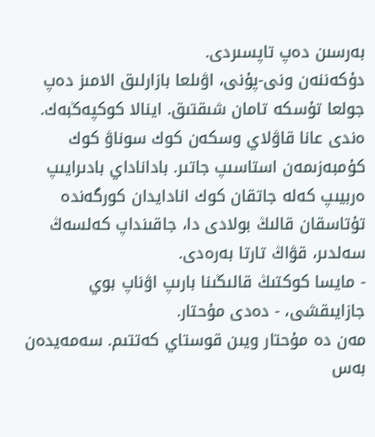بەرسىن دەپ تاپسىردى.
دۇكەننەن ونى-پۇنى، اۋىلعا بازارلىق الامىز دەپ جولعا تۇسكە تامان شىقتىق. اينالا كوكپەڭبەك. ەندى عانا قاۋلاي وسكەن كوك سوناۋ كوك كۇمبەزىمەن استاسىپ جاتىر. باداناداي بادىرايىپ ەربيىپ كەلە جاتقان كوك انادايدان كورگەندە تۇتاسقان قالىڭ بولادى دا، جاقىنداپ كەلسەڭ سەلدىر، قۋاڭ تارتا بەرەدى.
- مايسا كوكتىڭ قالىڭىنا بارىپ اۋناپ بوي جازايىقشى، - دەدى مۇحتار.
مەن دە مۇحتار ويىن قوستاي كەتتىم. سەمەيدەن بەس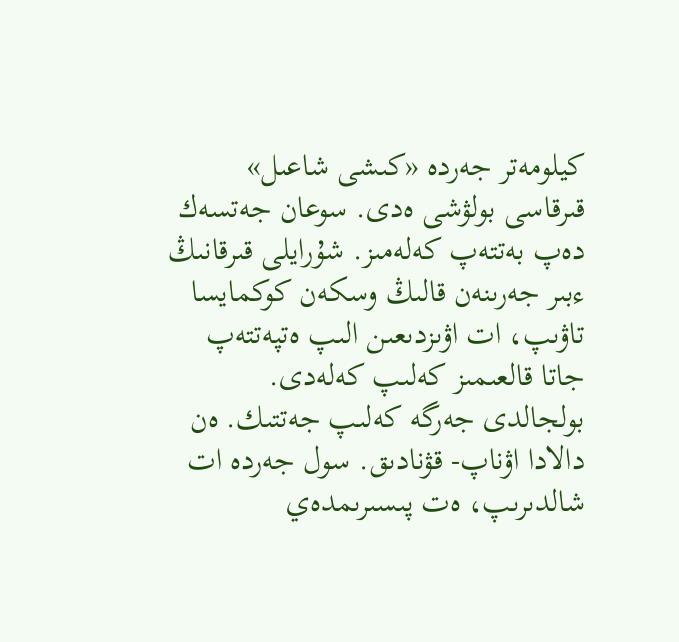كيلومەتر جەردە «كىشى شاعىل» قىرقاسى بولۋشى ەدى. سوعان جەتسەك دەپ بەتتەپ كەلەمىز. شۇرايلى قىرقانىڭ ءبىر جەرىنەن قالىڭ وسكەن كوكمايسا تاۋىپ، ات اۋىزدىعىن الىپ ەتپەتتەپ جاتا قالعىمىز كەلىپ كەلەدى. بولجالدى جەرگە كەلىپ جەتتىك. ەن دالادا اۋناپ- قۋنادىق. سول جەردە ات شالدىرىپ، ەت پىسىرىمدەي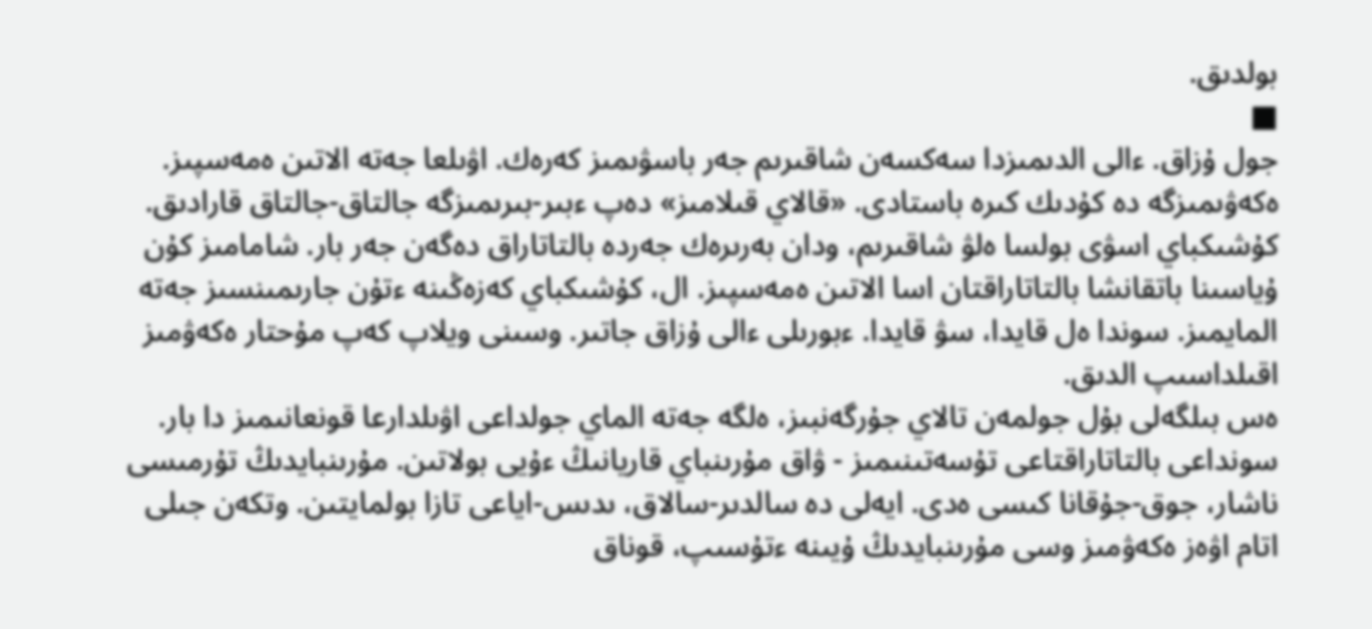بولدىق.
■
جول ۇزاق. ءالى الدىمىزدا سەكسەن شاقىرىم جەر باسۋىمىز كەرەك. اۋىلعا جەتە الاتىن ەمەسپىز. ەكەۋىمىزگە دە كۇدىك كىرە باستادى. «قالاي قىلامىز» دەپ ءبىر-بىرىمىزگە جالتاق-جالتاق قارادىق. كۇشىكباي اسۋى بولسا ەلۋ شاقىرىم، ودان بەرىرەك جەردە بالتاتاراق دەگەن جەر بار. شامامىز كۇن ۇياسىنا باتقانشا بالتاتاراقتان اسا الاتىن ەمەسپىز. ال، كۇشىكباي كەزەڭىنە ءتۇن جارىمىنسىز جەتە المايمىز. سوندا ەل قايدا، سۋ قايدا. ءبورىلى ءالى ۇزاق جاتىر. وسىنى ويلاپ كەپ مۇحتار ەكەۋمىز اقىلداسىپ الدىق.
ەس بىلگەلى بۇل جولمەن تالاي جۇرگەنبىز، ەلگە جەتە الماي جولداعى اۋىلدارعا قونعانىمىز دا بار. سونداعى بالتاتاراقتاعى تۇسەتىنىمىز - ۋاق مۇرىنباي قاريانىڭ ءۇيى بولاتىن. مۇرىنبايدىڭ تۇرمىسى ناشار، جوق-جۇقانا كىسى ەدى. ايەلى دە سالدىر-سالاق، ىدىس-اياعى تازا بولمايتىن. وتكەن جىلى اتام اۋەز ەكەۋمىز وسى مۇرىنبايدىڭ ۇيىنە ءتۇسىپ، قوناق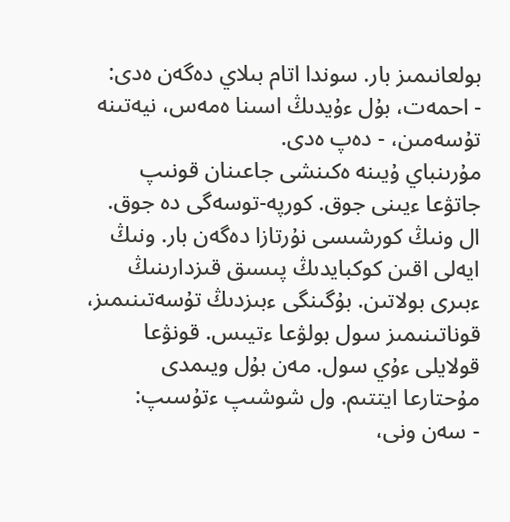بولعانىمىز بار. سوندا اتام بىلاي دەگەن ەدى:
- احمەت، بۇل ءۇيدىڭ اسىنا ەمەس، نيەتىنە تۇسەمىن، - دەپ ەدى.
مۇرىنباي ۇيىنە ەكىنشى جاعىنان قونىپ جاتۋعا ءيىنى جوق. كورپە-توسەگى دە جوق. ال ونىڭ كورشىسى نۇرتازا دەگەن بار. ونىڭ ايەلى اقىن كوكبايدىڭ پىسىق قىزدارىنىڭ ءبىرى بولاتىن. بۇگىنگى ءبىزدىڭ تۇسەتىنىمىز، قوناتىنىمىز سول بولۋعا ءتيىس. قونۋعا قولايلى ءۇي سول. مەن بۇل ويىمدى مۇحتارعا ايتتىم. ول شوشىپ ءتۇسىپ:
- سەن ونى،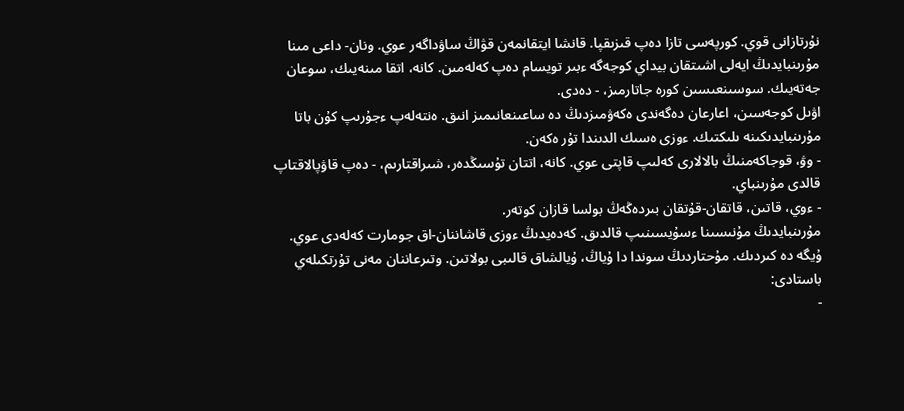نۇرتازانى قوي. كورپەسى تازا دەپ قىزىقپا. قانشا ايتقانمەن قۋاڭ ساۋداگەر عوي. ونان- داعى مىنا مۇرىنبايدىڭ ايەلى اشىتقان بيداي كوجەگە ءبىر تويسام دەپ كەلەمىن. كانە، اتقا مىنەيىك، سوعان جەتەيىك. سوسىنعىسىن كورە جاتارمىز، - دەدى.
اۋىل كوجەسىن، اعارعان دەگەندى ەكەۋمىزدىڭ دە ساعىنعانىمىز انىق. ەنتەلەپ ءجۇرىپ كۇن باتا مۇرىنبايدىكىنە ىلىكتىك. ءوزى ەسىك الدىندا تۇر ەكەن.
- وۋ، قوجاكەمنىڭ بالالارى كەلىپ قاپتى عوي. كانە، اتتان تۇسىڭدەر، شىراقتارىم، - دەپ قاۋپالاقتاپ قالدى مۇرىنباي.
- ءوي، قاتىن، قاتقان-قۇتقان بىردەڭەڭ بولسا قازان كوتەر.
مۇرىنبايدىڭ مۇنىسىنا ءسۇيسىنىپ قالدىق. كەدەيدىڭ ءوزى قاشاننان-اق جومارت كەلەدى عوي. ۇيگە دە كىردىك. مۇحتاردىڭ سوندا دا ۇياڭ، ۇيالشاق قالىبى بولاتىن. وتىرعاننان مەنى تۇرتكىلەي باستادى:
-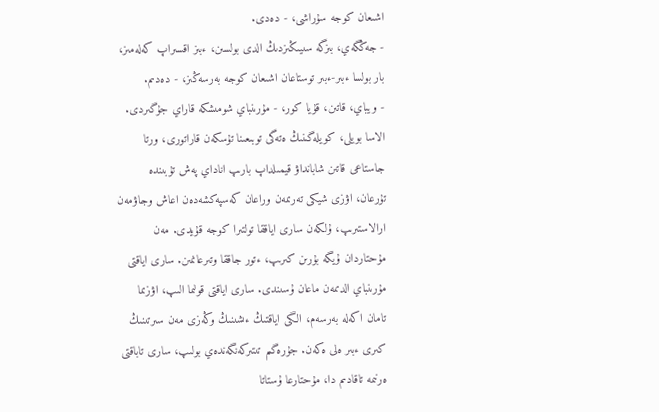اشىعان كوجە سۇراشى، - دەدى.
- جەڭگەي، بىزگە سىيىڭىزدىڭ الدى بولسىن، ءبىز اقسىراپ كەلەمىز، بار بولسا ءبىر-ءبىر توستاعان اشىعان كوجە بەرسەڭىز، - دەدىم.
- ويباي، قاتىن، قۇيا كور، - مۇرىنباي شومىشكە قاراي جۇگىردى.
الاسا بويلى، كويلەگىنىڭ ەتەگى توبىعىنا تۇسكەن قاراتورى، ورتا جاستاعى قاتىن شابانداۋ قيمىلداپ بارىپ اناداي پەش تۇبىندە تۇرعان، اۋزى شيكى تەرىمەن وراعان كەسپەكشەدەن اعاش وجاۋمەن ارالاستىرىپ، ۇلكەن سارى اياققا تولتىرا كوجە قۇيدى. مەن مۇحتاردان ۇيگە بۇرىن كىرىپ، ءتور جاققا وتىرعانمىن. سارى اياقتى مۇرىنباي الدىمەن ماعان ۇسىندى. سارى اياقتى قولىما الىپ، اۋزىما تامان اكەلە بەرسەم، الگى اياقتىڭ ءىشىنىڭ وڭەزى مەن سىرتىنىڭ كىرى ءبىر ەلى ەكەن. جۇرەگىم تىتىركەنگەندەي بولىپ، سارى تاباقتى ەرنىمە تاقادىم دا، مۇحتارعا ۇستاتا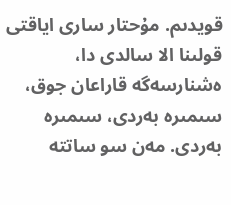قويدىم. مۇحتار سارى اياقتى قولىنا الا سالدى دا، ەشنارسەگە قاراعان جوق، سىمىرە بەردى، سىمىرە بەردى. مەن سو ساتتە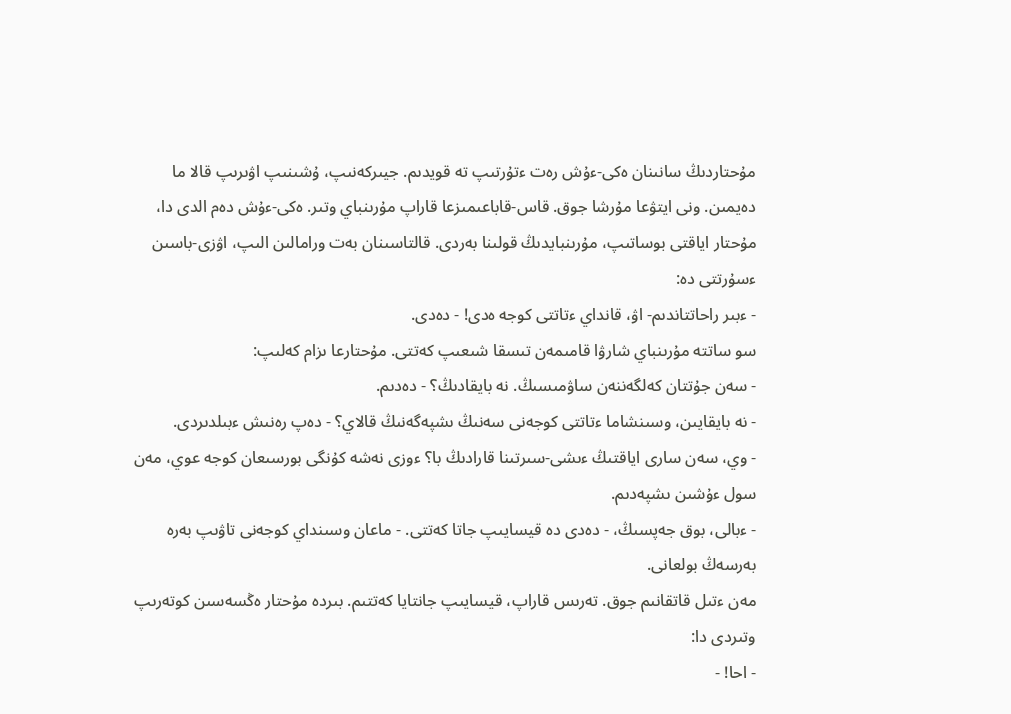مۇحتاردىڭ سانىنان ەكى-ءۇش رەت ءتۇرتىپ تە قويدىم. جيىركەنىپ، ۇشىنىپ اۋىرىپ قالا ما دەيمىن. ونى ايتۋعا مۇرشا جوق. قاس-قاباعىمىزعا قاراپ مۇرىنباي وتىر. ەكى-ءۇش دەم الدى دا، مۇحتار اياقتى بوساتىپ، مۇرىنبايدىڭ قولىنا بەردى. قالتاسىنان بەت ورامالىن الىپ، اۋزى-باسىن ءسۇرتتى دە:
- ءبىر راحاتتاندىم- اۋ، قانداي ءتاتتى كوجە ەدى! - دەدى.
سو ساتتە مۇرىنباي شارۋا قامىمەن تىسقا شىعىپ كەتتى. مۇحتارعا ىزام كەلىپ:
- سەن جۇتتان كەلگەننەن ساۋمىسىڭ. نە بايقادىڭ؟ - دەدىم.
- نە بايقايىن، وسىنشاما ءتاتتى كوجەنى سەنىڭ ىشپەگەنىڭ قالاي؟ - دەپ رەنىش ءبىلدىردى.
- وي، سەن سارى اياقتىڭ ءىشى-سىرتىنا قارادىڭ با؟ ءوزى نەشە كۇنگى بورسىعان كوجە عوي، مەن سول ءۇشىن ىشپەدىم.
- ءبالى، بوق جەپسىڭ، - دەدى دە قيسايىپ جاتا كەتتى. - ماعان وسىنداي كوجەنى تاۋىپ بەرە بەرسەڭ بولعانى.
مەن ءتىل قاتقانىم جوق. تەرىس قاراپ، قيسايىپ جانتايا كەتتىم. بىردە مۇحتار ەڭسەسىن كوتەرىپ وتىردى دا:
- احا! -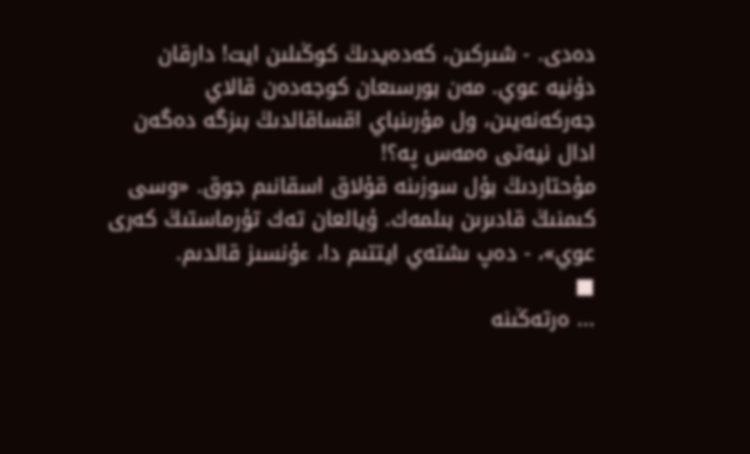دەدى. - شىركىن، كەدەيدىڭ كوڭىلىن ايت! دارقان دۇنيە عوي. مەن بورسىعان كوجەدەن قالاي جەركەنەيىن، ول مۇرىنباي اقساقالدىڭ بىزگە دەگەن ادال نيەتى ەمەس پە؟!
مۇحتاردىڭ بۇل سوزىنە قۇلاق اسقانىم جوق. «وسى كىمنىڭ قادىرىن بىلمەك. ۇيالعان تەك تۇرماستىڭ كەرى عوي»، - دەپ ىشتەي ايتتىم دا، ءۇنسىز قالدىم.
■
... ەرتەڭىنە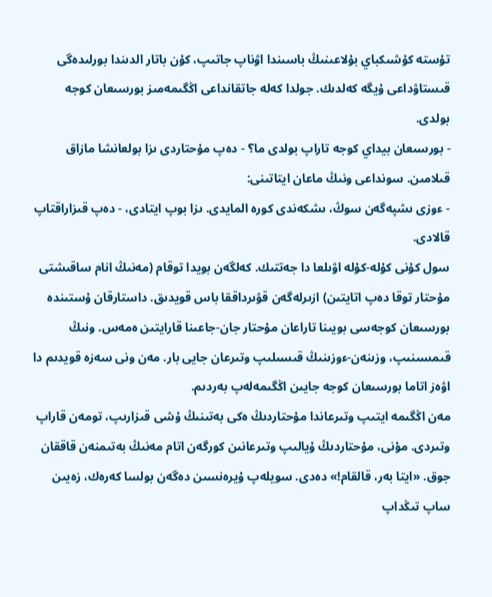تۇستە كۇشىكباي بۇلاعىنىڭ باسىندا اۋناپ جاتىپ، كۇن باتار الدىندا بورلىدەگى قىستاۋداعى ۇيگە كەلدىك. جولدا كەلە جاتقانداعى اڭگىمەمىز بورسىعان كوجە بولدى.
- بورسىعان بيداي كوجە تاراپ بولدى ما؟ - دەپ مۇحتاردى ىزا بولعانشا مازاق قىلامىن. سونداعى ونىڭ ماعان ايتاتىنى:
- ءوزى ىشپەگەن سوڭ، ىشكەندى كورە المايدى. ىزا بوپ ايتادى، - دەپ قىزاراقتاپ قالادى.
سول كۇنى كۇلە-كۇلە اۋىلعا دا جەتتىك. كەلگەن بويدا توقام (مەنىڭ انام ساقىشتى مۇحتار توقا دەپ اتايتىن) ازىرلەگەن قۋىرداققا باس قويدىق. داستارقان ۇستىندە بورسىعان كوجەسى بويىنا تاراعان مۇحتار جان-جاعىنا قارايتىن ەمەس. ونىڭ قىمسىنىپ، وزىنەن-ءوزىنىڭ قىسىلىپ وتىرعان جايى بار. مەن ونى سەزە قويدىم دا اۋەز اتاما بورسىعان كوجە جايىن اڭگىمەلەپ بەردىم.
مەن اڭگىمە ايتىپ وتىرعاندا مۇحتاردىڭ ەكى بەتىنىڭ ۇشى قىزارىپ، تومەن قاراپ وتىردى. مۇنى، مۇحتاردىڭ ۇيالىپ وتىرعانىن كورگەن اتام مەنىڭ بەتىمنەن قاققان جوق. «ايتا بەر، قالقام!» دەدى. سويلەپ ۇيرەنسىن دەگەن بولسا كەرەك، زەيىن ساپ تىڭداپ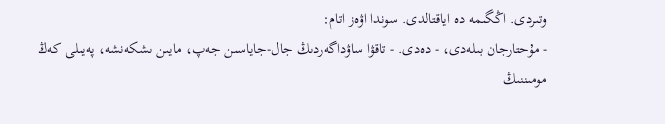وتىردى. اڭگىمە دە اياقتالدى. سوندا اۋەز اتام:
- مۇحتارجان بىلەدى، - دەدى. - تاقۋا ساۋداگەردىڭ جال-جاياسىن جەپ، مايىن ىشكەنشە، پەيىلى كەڭ مومىننىڭ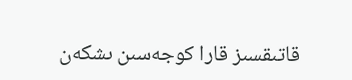قاتىقسىز قارا كوجەسىن ىشكەن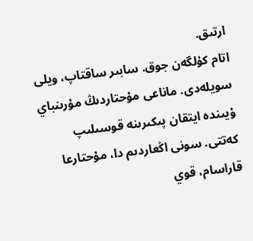ارتىق.
اتام كۇلگەن جوق. سابىر ساقتاپ، ويلى سويلەدى. ماناعى مۇحتاردىڭ مۇرىنباي ۇيىندە ايتقان پىكىرىنە قوسىلىپ كەتتى. سونى اڭعاردىم دا، مۇحتارعا قاراسام، قوي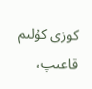كوزى كۇلىم قاعىپ،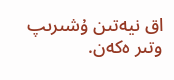اق نيەتىن ۇشىرىپ وتىر ەكەن.